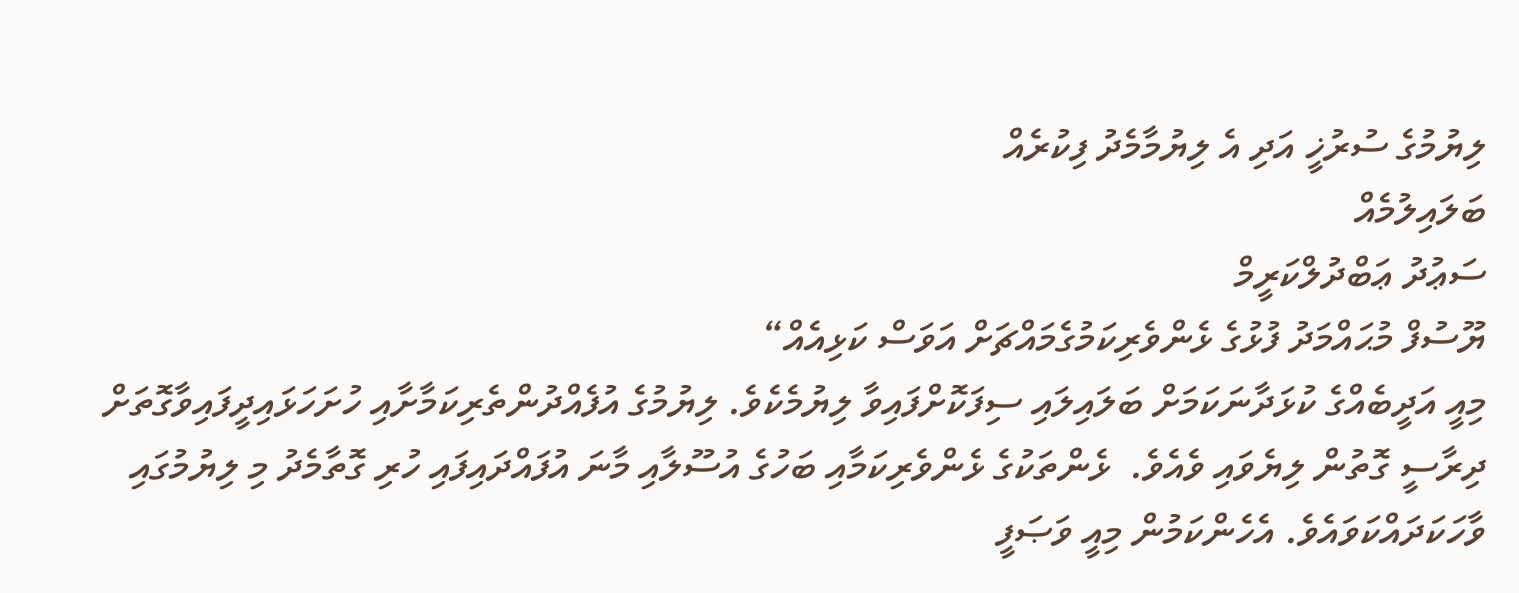ލިޔުމުގެ ސުރުޚީ އަދި އެ ލިޔުމާމެދު ފިކުރެއް
ބަލައިލުމެއް
ސަޢުދު ޢަބްދުލްކަރީމް
ޔޫސުފް މުޙައްމަދު ފުޅުގެ ޅެންވެރިކަމުގެމައްޗަށް އަވަސް ކަޅިއެއް“
މިއީ އަދީބެއްގެ ކުޅަދާނަކަމަށް ބަލައިލައި ސިފަކޮށްފައިވާ ލިޔުމެކެވެ. ލިޔުމުގެ އުފެއްދުންތެރިކަމާށާއި ހުށަހަޅައިދީފައިވާގޮތަށް ދިރާސީ ގޮތުން ލިޔެވައި ވެއެވެ.  ޅެންތަކުގެ ޅެންވެރިކަމާއި ބަހުގެ އުސޫލާއި މާނަ އުފައްދައިފައި ހުރި ގޮތާމެދު މި ލިޔުމުގައި ވާހަކަދައްކަވައެވެ. އެހެންކަމުން މިއީ ވަޞަފީ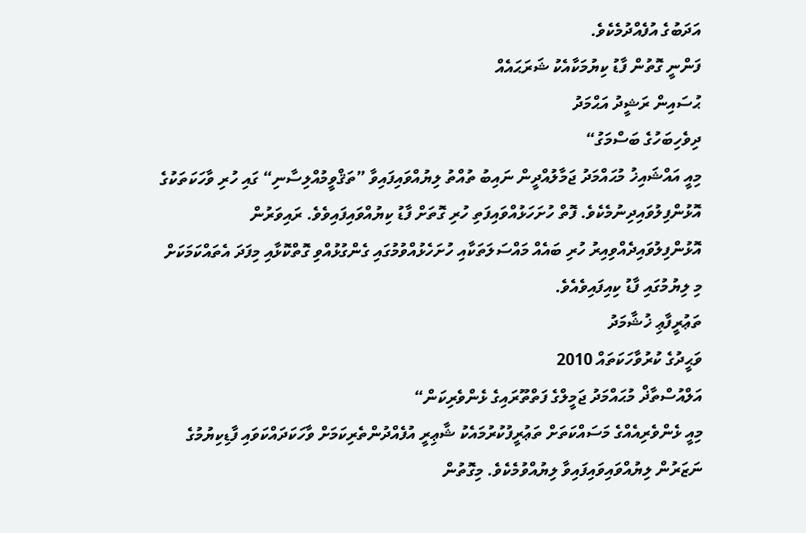އަދަބުގެ އުފެއްދުމެކެވެ.
ފަންނީ ގޮތުން ފާޑު ކިޔުމަކާއެކު ޝަރަޙައެއް
ޙުސައިން ރަޝީދު އަޙްމަދު
ދިވެހިބަހުގެ ބަސްމަގު“
މިއީ އައްޝައިޚު މުޙައްމަދު ޖަމާލުއްދީން ނައިބު ތުއްތު ލިޔުއްވައިފައިވާ ”ތަޤްވީމުއްލިސާނި“ ގައި ހުރި ވާހަކަތަކުގެ އޮޅުންފިލުވައިދިނުމެކެވެ. ފޮތް ހުށަހަޅުއްވައިފަތި ހުރި ގޮތަށް ފާޑު ކިޔުއްވައިފައިވެވެ. ރައިވަރުން އޮޅުންފިލުވައިދެއްވިއިރު ހުރި ބައެއް މައްސަލަތަކާއި ހުށަހެޅުއްވުމުގައި ގެންގުޅުއްވި ގޮތްކޮޅާއި މިފަދަ އެތައްކަމަކަށް މި ލިޔުމުގައި ފާޑު ކިއިފައިވެއެވެ.
ތަޢުރީފާޢި ޚުޝާމަދު
ވަޙީދުގެ ކުރުވާހަކަތައް 2010
އަލްއުސްތާޛް މުޙައްމަދު ޖަމީލްގެ ފަތްތޫރައިގެ ޅެންވެރިކަން“
މިއީ ޅެންވެރިއެއްގެ މަސައްކަތަށް ތަޢުރީފުކުރުމައެކު ޝާޢިރީ އުފެއްދުންތެރިކަމަށް ވާހަކަދައްކަވައި ފާޑިކިޔުމުގެ ނަޒަރުން ލިޔުއްވައިވައިފައިވާ ލިޔުއްވުމެކެވެ. މިގޮތުން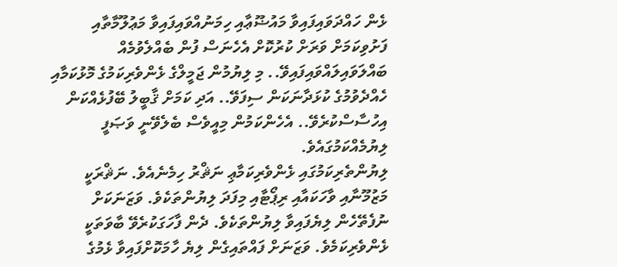ޅެން ހައްދަވައިފައިވާ މައުޟޫޢާއި ހިމަނުއްވައިފައިވާ މަޢުލޫމާތާއި ފަށުވިކަމަށް ވަރަށް ކުރުކޮށް އެހެނަސް ފުން ބެއްލެވުމެއް ބައްލަވައިލައްވައިފައިވޭ.. މި ލިޔުމުން ޖަމީލްގެ ޅެންވެރިކަމުގެ މޮޅުކަމާއި ހެއްދެވުމުގެ ކުޅަދާނަކަން ސިފަވޭ.. އަދި ކަމަށް ޤާބީލު ބޭފުޅެއްކަން އިހުސާސްކުރެވޭ.. އެހެންކަމުން މިއީވެސް ބެލެވޭނީ ވަޞަފީ ލިޔުމެއްކަމުގައެވެ.
ލިޔުންތެރިކަމުގައި ޅެންވެރިކަމާޢި ނަޘްރު ހިމެނެއެވެ. ނަޘްރަކީ މަޒުމޫނާއި ވާހަކައާއި ރިޕޯޓާއި މިފަދަ ލިޔުންތަކެވެ. ވަޒަނަކަށް ނުފެތޭހެން ލިޔެފައިވާ ލިޔުންތަކެވެ. ދެން ފާހަގަކުރެވޭ ބާވަތަކީ ޅެންވެރިކަމެވެ. ވަޒަނަށް ފައްތައިގެން ލިޔެ ހާމަކޮށްފައިވާ ޅެމުގެ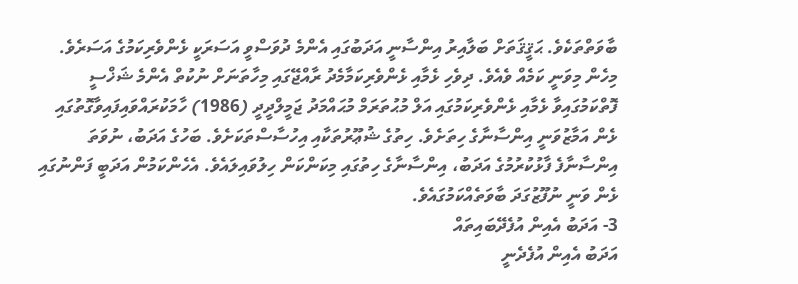ބާވަތްތަކެވެ. ޙަޤީޤަތަށް ބަލާއިރު އިންސާނީ އަދަބުގައި އެންމެ ދުވަސްވީ އަސަރަކީ ޅެންވެރިކަމުގެ އަސަރެވެ. މިހެން މިވަނީ ކަމެއް ވެއެވެ. ދިވެހި ޅެމާއި ޅެންވެރިކަމާމެދު ރާއްޖޭގައި މިހާތަނަށް ނުކުތް އެންމެ ޝަޚްސީ ފޮތްކަމުގައިވާ ޅެމާއި ޅެންވެރިކަމުގައި އަލް މުޙުތަރަމް މުޙައްމަދު ޖަމީލްދީދީ (1986) ހާމަކުރައްވައިފައިވާގޮތުގައި ޅެން އަމާޒުވަނީ އިންސާނާގެ ހިތަށެވެ. ހިތުގެ ޝުޢޫރުތަކާއި އިހުސާސްތަކަށެވެ. ބަހުގެ އަދަބު، ނުވަތަ އިންސާނާފެ ފާޅުކުރުމުގެ އަދަބު، އިންސާނާގެ ހިތުގައި މިކަންކަން ހިލުވައިލައެވެ. އެހެންކަމުން އަދަބީ ފަންނުގައި ޅެން ވަނީ ނުފޫޒުގަދަ ބާވަތެއްކަމުގައެވެ.
3- އަދަބު އެއިން އުފެދޭބައިތައް
އަދަބު އެއިން އުފެދެނީ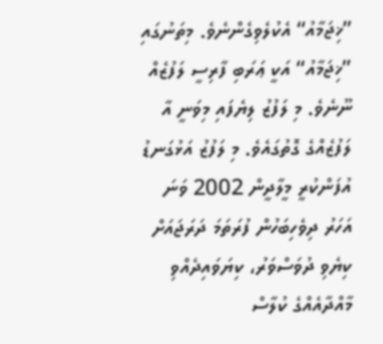”ޚިޖަމާއު“ އެކުލެވިގެންނެވެ. މިތަނުގައި ”ޚިޖަމާއު“ އަކީ ޢަރަބި ފާރިސީ ލަފުޒެއް ނޫނެވެ. މި ލަފުޒު ލިޔެފައި މިވަނީ އާ ލަފުޒެއްގެ ގޮތުގައެވެ. މި ލަފުޒު އަޅުގަނޑު އުފަންކުރީ މީލާދީން 2002 ވަނަ އަހަރު ދިވެހިބަހުން ފުރަތަމަ ދަރަޖައަށް ކިޔެވި ދުވަސްވަރު، ކިޔަވައިދެއްވި މާއްދާއެއްގެ ކުލާސް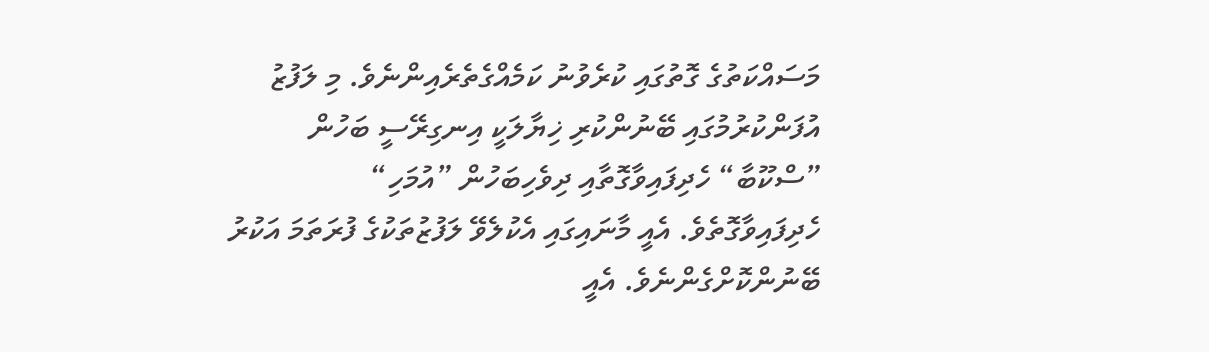މަސައްކަތުގެ ގޮތުގައި ކުރެވުނު ކަމެއްގެތެރެއިންނެވެ. މި ލަފުޒު އުފަންކުރުމުގައި ބޭނުންކުރި ޚިޔާލަކީ އިނގިރޭސީ ބަހުން ”ސްކޫބާ“ ހެދިފައިވާގޮތާއި ދިވެހިބަހުން ”އުމަހި“ ހެދިފައިވާގޮތެވެ. އެއީ މާނައިގައި އެކުލެވޭ ލަފުޒުތަކުގެ ފުރަތަމަ އަކުރު ބޭނުންކޮށްގެންނެވެ. އެއީ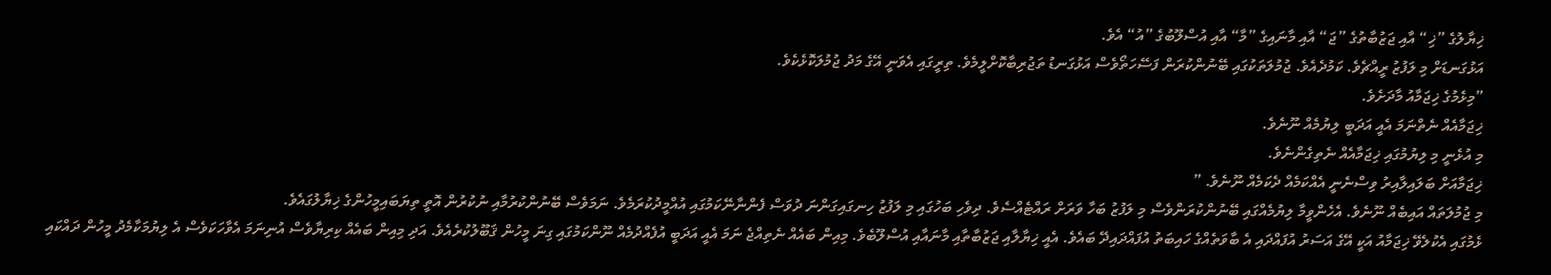ޚިޔާލުގެ ”ޚި“ އާއި ޖަޒުބާތުގެ ”ޖަ“ އާއި މާނައިގެ ”މާ“ އާއި އުސްލޫބުގެ ”އު“ އެވެ.
އަޅުގަނޑަށް މި ލަފުޒު ރީއްޗެވެ. ކަމުދެއެވެ. ޖުމުލަތަކުގައި ބޭނުންކުރަން ފަސޭހަތޯވެސް އަޅުގަނޑު ތަޖުރިބާކޮށްލީމެވެ. ތިރީގައި އެވަނީ އޭގެ މަދު ޖުމުލަކޮޅެކެވެ.
”މިޅެމުގެ ޚިޖަމާއު މާދަށެވެ.
ޚިޖަމާއެއް ނެތްނަމަ އެއީ އަދަބީ ލިޔުމެއް ނޫނެވެ.
މި އުޅެނީ މި ލިޔުމުގައި ޚިޖަމާއެއް ނެތިގެންނެވެ.
ޚިޖަމާއަށް ބަލައިލާއިރު ވިސްނެނީ އެއްކަމެއް ދެކަމެއް ނޫނެވެ. ”
މި ޖުމުލަތައް އައިބެއް ނޫނެވެ. އެހެންވީމާ ލިޔުމެއްގައި ބޭނުންކުރަންވެސް މި ލަފުޒު ބަހާ ވަރަށް ރައްޓެއްސެވެ. ދިވެހި ބަހުގައި މި ލަފުޒު ހިނގައިގަންނަ ދުވަސް ފެންނާނޭކަމުގައި އުއްމީދުކުރަމެވެ. ނަމަވެސް ބޭނުންކުރުމާއި ނުކުރުން އޮތީ ތިޔަބައިމީހުންގެ ޚިޔާލުގައެވެ.
ޅެމުގައި އެކުލެވޭ ޚިޖަމާއު އަކީ އޭގެ އަސަރު އުފައްދައި އެ ބާވަތެއްގެ ހައިބަތު އުފައްދައިދޭ ބައެވެ. އެއީ ޚިޔާލާއި ޖަޒުބާތާއި މާނައާއި އުސްލޫބެވެ. މިއިން ބައެއް ނެތިއްޖެ ނަމަ އެއީ އަދަބީ އުފެއްދުމެއް ނޫންކަމުގައި ގިނަ މީހުން ޤަބޫލުކުރެއެވެ. އަދި މިއިން ބައެއް ކިރިޔާވެސް އުނިނަމަ އެވާހަކަވެސް އެ ލިޔުމަކާމެދު މީހުން ދައްކައި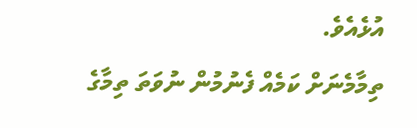އުޅެއެވެ.
ތިމާމެނަށް ކަމެއް ފެނުމުން ނުވަތަ ތިމާގެ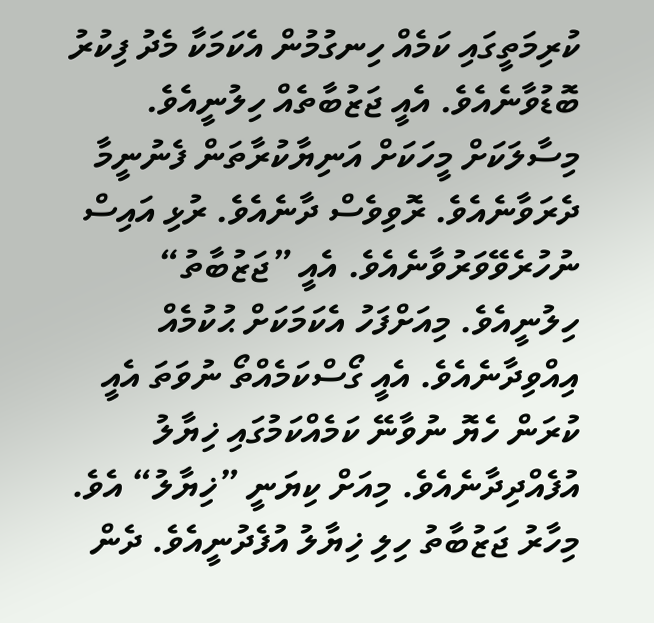ކުރިމަތީގައި ކަމެއް ހިނގުމުން އެކަމަކާ މެދު ފިކުރު ބޮޑުވާނެއެވެ. އެއީ ޖަޒުބާތެއް ހިލުނީއެވެ. މިސާލަކަށް މީހަކަށް އަނިޔާކުރާތަން ފެނުނީމާ ދެރަވާނެއެވެ. ރޮވިވެސް ދާނެއެވެ. ރުޅި އައިސް ނުހުރެވޭވަރުވާނެއެވެ. އެއީ ”ޖަޒުބާތު“ ހިލުނީއެވެ. މިއަށްފަހު އެކަމަކަށް ޙުކުމެއް އިއްވިދާނެއެވެ. އެއީ ގޯސްކަމެއްތޯ ނުވަތަ އެއީ ކުރަން ހެޔޮ ނުވާނޭ ކަމެއްކަމުގައި ޚިޔާލު އުފެއްދިދާނެއެވެ. މިއަށް ކިޔަނީ ”ޚިޔާލު“ އެވެ. މިހާރު ޖަޒުބާތު ހިލި ޚިޔާލު އުފެދުނީއެވެ. ދެން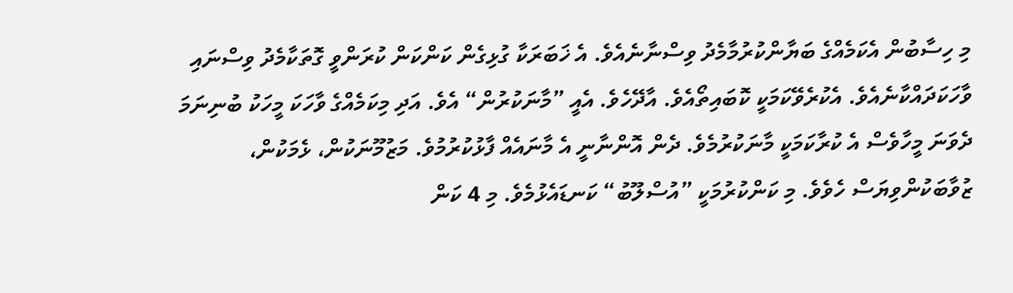މި ހިސާބުން އެކަމެއްގެ ބަޔާންކުރުމާމެދު ވިސްނާނެއެވެ. އެ ޚަބަރަކާ ގުޅިގެން ކަންކަން ކުރަންވީ ގޮތަކާމެދު ވިސްނައި ވާހަކަދައްކާނެއެވެ. އެކުރެވޭކަމަކީ ކޮބައިތޯއެވެ. އާދޭހެވެ. އެއީ ”މާނަކުރުން“ އެވެ. އަދި މިކަމެއްގެ ވާހަކަ މީހަކު ބުނިނަމަ ދެވަނަ މީހާވެސް އެ ކުރާކަމަކީ މާނަކުރުމެވެ. ދެން އޮންނާނީ އެ މާނައެއް ފާޅުކުރުމުވެ. މަޒުމޫނަކުން، ޅެމަކުން، ޒުވާބަކުންވިޔަސް ހެވެވެ. މި ކަންކުރުމަކީ ”އުސްލޫބު“ ކަނޑައެޅުމެވެ. މި 4 ކަން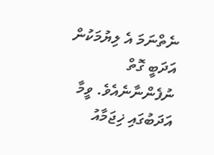ނެތްނަމަ އެ ލިޔުމަކުން އަދަބީ ގޮތް ނުފެންނާނެއެވެ. ވީމާ އަދަބުގައި ޚިޖަމާއު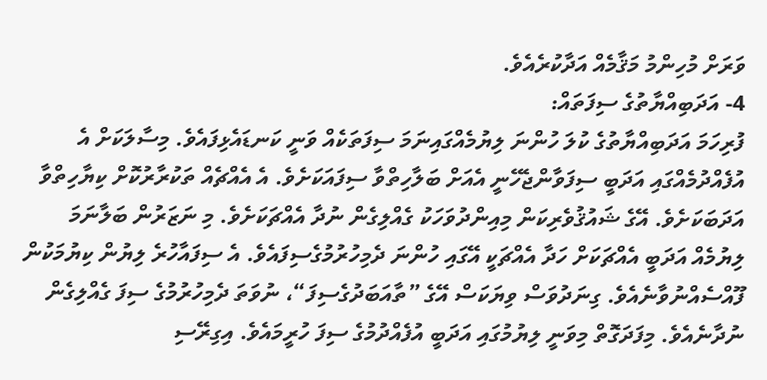ވަރަށް މުހިންމު މަޤާމެއް އަދާކުރެއެވެ.
4- އަދަބިއްޔާތުގެ ސިފަތައް:
ފުރިހަމަ އަދަބިއްޔާތުގެ ކުލަ ހުންނަ ލިޔުމެއްގައިނަމަ ސިފަތަކެއް ވަނީ ކަނޑައެޅިފައެވެ. މިސާލަކަށް އެ އުފެއްދުމެއްގައި އަދަބީ ސިފަވާންޖެހޭނީ އެއަށް ބަލާހިތްވާ ސިފައަކަށެވެ. އެ އެއްޗެއް ތަކުރާރުކޮށް ކިޔާހިތްވާ އަދަބަކަށެވެ. އޭގެ ޝައުޤުވެރިކަން މިއިންދުވަހަކު ގެއްލިގެން ނުދާ އެއްޗަކަށެވެ. މި ނަޒަރުން ބަލާނަމަ ލިޔުމެއް އަދަބީ އެއްޗަކަށް ހަދާ އެއްޗަކީ އޭގައި ހުންނަ ދެމިހުރުމުގެސިފައެވެ. އެ ސިފައާހުރެ ލިޔުން ކިޔުމަކުން ފޫއްސެއްނުވާނެއެވެ. ގިނަދުވަސް ވިޔަކަސް އޭގެ ”ތާއަބަދުގެސިފަ“، ނުވަތަ ދެމިހުރުމުގެ ސިފަ ގެއްލިގެން ނުދާނެއެވެ. މިފަދަގޮތް މިވަނީ ލިޔުމުގައި އަދަބީ އުފެއްދުމުގެ ސިފަ ހުރީމައެވެ. އިގިރޭސި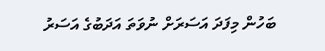ބަހުން މިފަދަ އަސަރަށް ނުވަތަ އަދަބުގެ އަސަރު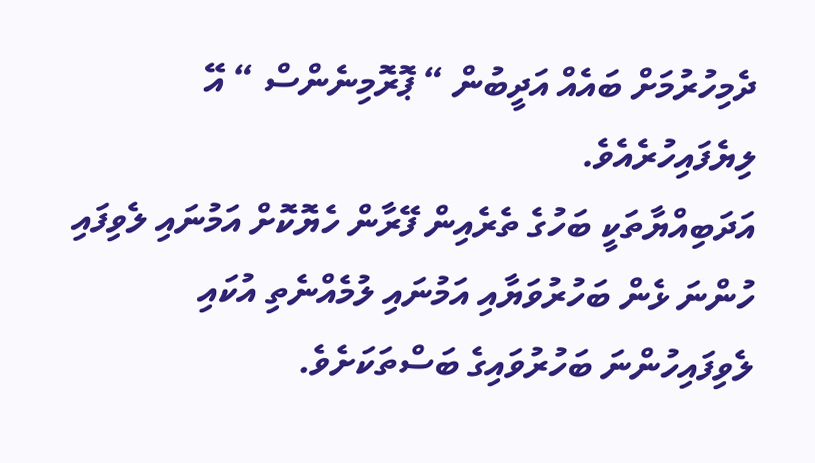ދެމިހުރުމަށް ބައެއް އަދީބުން “ ޕޮރޮމިނެންސް “ އޭ ލިޔެފައިހުރެއެވެ.
އަދަބިއްޔާތަކީ ބަހުގެ ތެރެއިން ފޭރާން ހެޔޮކޮށް އަމުނައި ލެވިފައި ހުންނަ ޅެން ބަހުރުވަޔާއި އަމުނައި ލުމެއްނެތި އުކައި ލެވިފައިހުންނަ ބަހުރުވައިގެ ބަސްތަކަށެވެ.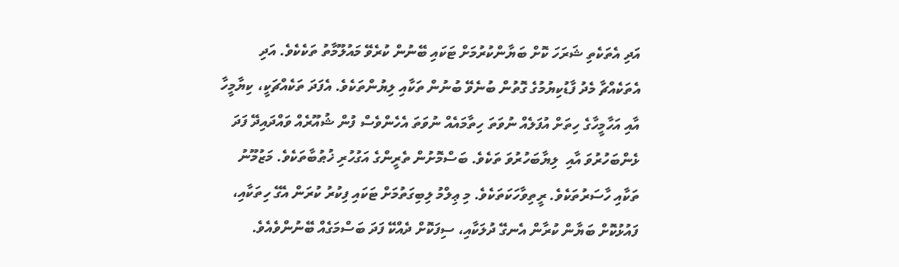އަދި އެތަކެތި ޝަރަހަ ކޮށް ބަޔާންކުރުމަށް ޓަކައި ބޭނުން ކުރެވޭ މައުލޫމާތު ތަކެކެވެ. އަދި އެތަކެއްޗާ މެދު ފާޑުކިޔުމުގެ ގޮތުން ބުނެވޭ ބުނުން ތަކާއި ލިޔުންތަކެވެ. އެފަދަ ތަކެއްޗަކީ، ކިޔާމީހާ އާއި އަހާމީހާގެ ހިތަށް އުފަލެއް ނުވަތަ ހިތާމައެއް ނުވަތަ އެހެންވެސް ފުން ޝުއޫރެއް ވައްދައިދޭ ފަދަ ޅެންބަހުރުވަ އާއި  ލިޔާބަހުރުވަ ތަކެވެ. ބަސްމޮށުން ތެރީންގެ އަގުހުރި ޚުޠުބާތަކެވެ. މަޒުމޫނު ތަކާއި ހާސަރުތަކެވެ. ރީތިވާހަކަތަކެވެ. މި ޢިލްމު ލިބިގަތުމަށް ޓަކައި ފިކުރު ކުރަން އެގޭ ހިތަކާއި، ފައުޅުކޮށް ބަޔާން ކުރާން އެނގޭ ދުލަކާއި، ސިފަކޮށް ދެއްކޭ ފަދަ ބަސްމަގެއް ބޭނުންވެއެވެ.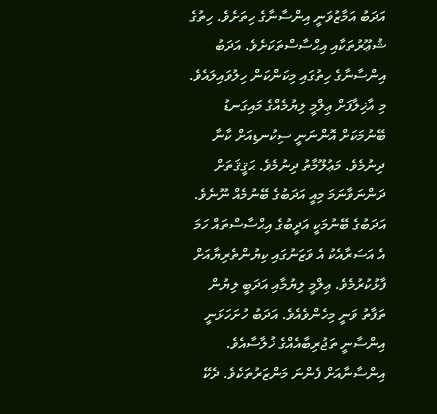އަދަބު އަމާޒުވަނީ އިންސާނާގެ ހިތަށެވެ. ހިތުގެ ޝުޢޫރުތަކާއި އިޙްސާސްތަކަށެވެ. އަދަބު އިންސާނާގެ ހިތުގައި މިކަންކަން ހިލުވައިލައެވެ. މި އާޚިލާފަށް ޢިލްމީ ލިޔުމެއްގެ މައިގަނޑު ބޭނުމަކަށް އޮންނަނީ ސިކުނޑިއަށް ކާނާ ދިނުމެވެ. މަޢުލޫމާތު ދިނުމެވެ. ޙަޤީޤަތަށް ދަންނަވާނަމަ މިއީ އަދަބުގެ ބޭނުމެއް ނޫނެވެ. އަދަބުގެ ބޭނުމަކީ އަދީބުގެ އިޙްސާސްތައް ހަމަ އެ އަސަރާއެކު އެ ވަޒަނުގައި ކިޔުންތެރިޔާއަށް ފާޅުކުރުމެވެ. ޢިލްމީ ލިޔުމާއި އަދަބީ ލިޔުން ތަފާތު ވަނީ މިހެންވެއެވެ. އަދަބު ހުށަހަޅަނީ އިންސާނީ ތަޖުރިބާއެއްގެ ޚުލާސާއެވެ. އިންސާނާއަށް ފެންނަ މަންޒަރުތަކެވެ. ދެކޭ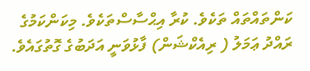ކަންތައްތައް ތަކެވެ. ކުރާ އިޙްސާސްތަކެވެ. މިކަންކަމުގެ ރައްދު ޢަމަލު ( ރިއެކްޝަން) ފާޅުވަނީ އަދަބުގެ ގޮތުގައެވެ.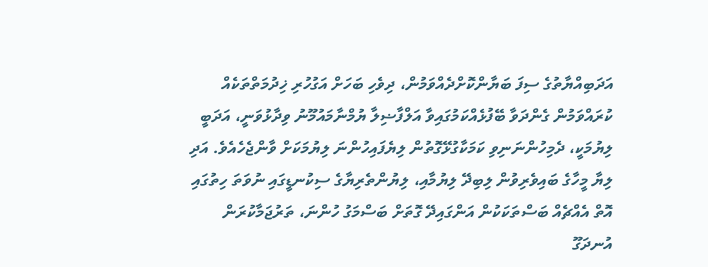އަދަބިއްޔާތުގެ ސިފަ ބަޔާންކޮށްދެއްވަމުން، ދިވެހި ބަހަށް އަގުހުރި ޚިދުމަތްތަކެއް ކުރައްވަމުން ގެންދަވާ ބޭފުޅެއްކަމުގައިވާ އަލްފާޟިލާ ޔުމްނާމައުމޫނު ވިދާޅުވަނީ، އަދަބީ ލިޔުމަކީ، ދެމިހުންނަނިވި ކަމަކާގުޅޭގޮތުން ލިޔެފައިހުންނަ ލިޔުމަކަށް ވާންޖެހެއެވެ. އަދި ލިޔާ މީހާގެ ބައިވެރިވުން ލިބިދޭ ލިޔުމާއި، ލިޔުންތެރިޔާގެ ސިކުނޑީގައި ނުވަތަ ހިތުގައި އޮތް އެއްޗެއް ބަސްތަކަކުން އަންގައިދޭ ގޮތަށް ބަސްމަގު ހުންނަ، ތަރުޖަމާކުރަން އުނދަގޫ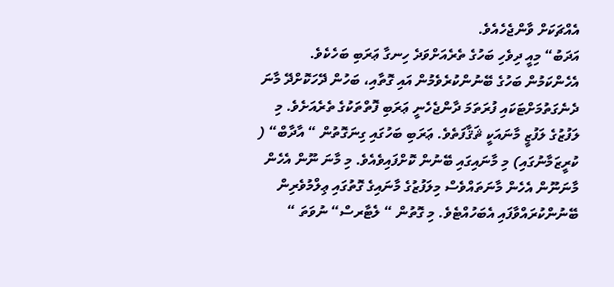އެއްޗަކަށް ވާންޖެހެއެވެ.
އަދަބު“ މިއީ ދިވެހި ބަހުގެ ތެރެއަށްވަދެ ހިނގާ ޢަރަބި ބަހެކެވެ. އެހެންކަމުން ބަހުގެ ބޭނުންކުރެވެމުން އައި ގޮތާއި، ބަހުން ދޭހަކޮށްދޭ މާނަ ދެނެގަތުމަށްޓަކައި ފުރަތަމަ ދާންޖެހެނީ ޢަރަބި ފޮތްތަކުގެ ތެރެއަށެވެ. މި ލަފުޒުގެ ލަފުޒީ މާނައަކީ ޘަޤާފަތެވެ. ޢަރަބި ބަހުގައި ގިނަގޮތުން “ އާދާބް“ ( ކުރީޒަމާނުގައި) މި މާނައިގައި ބޭނުން ކޮށްފައިވެއެވެ. މި މާނަ ނޫން އެހެން މާނަނޫން އެހެން މާނަތައްވެސް މިލަފުޒުގެ މާނައިގެ ގޮތުގައި ޢިލްމުވެރިން ބޭނުންކުރައްވާފައި އެބަހުއްޓެވެ. މި ގޮތުން “ ލެޓާރސް“ ނުވަތަ “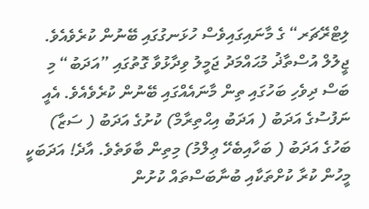ލިޓްރޭޗަރ“ ގެ މާނައިގައިވެސް ހުޅަނގުގައި ބޭނުން ކުރެވެއެވެ.
ޖީލުލް އުސްތާޛު މުޙައްމަދު ޖަމީލު ވިދާޅުވާ ގޮތުގައި ”އަދަބު“ މި ބަސް ދިވެހި ބަހުގައި ތިން މާނައެއްގައި ބޭނުން ކުރެވެއެވެ. އެއީ ނަފުސުގެ އަދަބު ( އަދަބު އިޙްތިރާމް) ކުށުގެ އަދަބު ( ސަޒާ) ބަހުގެ އަދަބު ( ބަހާއިބެހޭ ޢިލްމު) މިތިން ބާވަތެވެ. އާދެ! އަދަބަކީ މީހުން ކުރާ ކުށްތަކާއި ބުނާބަސްތައް ކުށުން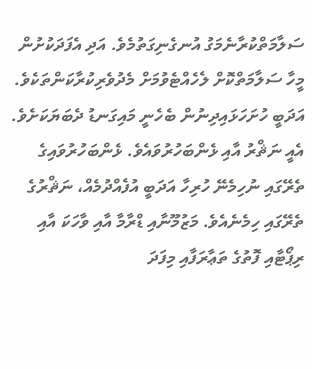ސަލާމަތްކުރާނެމަގު އުނގެނިގަތުމެވެ. އަދި އެފަދަކުށުން މީހާ ސަލާމަތްކޮށް ލެހެއްޓެވުމަށް މެދުވެރިކުރާކަންތަކެވެ.
އަދަބީ ހުށަހަޅައިދިނުން ބެހެނީ މައިގަނޑު ދެބަޔަކަށެވެ. އެއީ ނަޘްރު އާއި ޅެންބަހުރުވައެވެ. ޅެންބަހުރުވައިގެ ތެރޭގައި ނުހިމެނޭ ހުރިހާ އަދަބީ އުފެއްދުމެއް، ނަޘްރުގެ ތެރޭގައި ހިމެނެއެވެ. މަޒުމޫނާއި ޑްރާމާ އާއި ވާހަކަ އާއި ރިޕޯޓާއި ފޮތުގެ ތަޢާރަފާއި މިފަދަ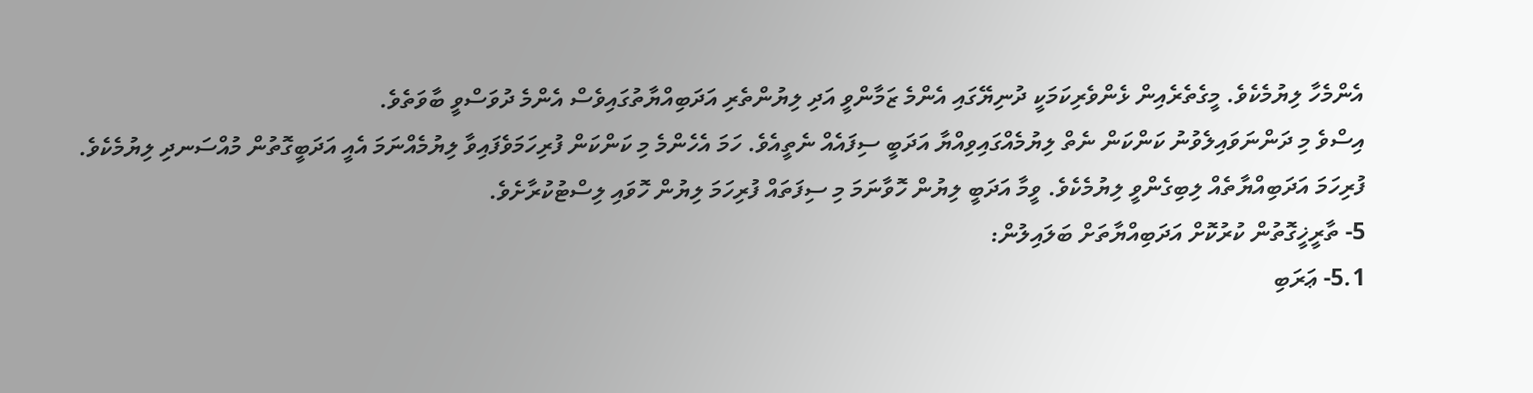އެންމެހާ ލިޔުމެކެވެ. މީގެތެރެއިން ޅެންވެރިކަމަކީ ދުނިޔޭގައި އެންމެ ޒަމާންވީ އަދި ލިޔުންތެރި އަދަބިއްޔާތުގައިވެސް އެންމެ ދުވަސްވީ ބާވަތެވެ.
އިސްވެ މި ދަންނަވައިލެވުނު ކަންކަން ނެތް ލިޔުމެއްގައިވިއްޔާ އަދަބީ ސިފައެއް ނެތީއެވެ. ހަމަ އެހެންމެ މި ކަންކަން ފުރިހަމަވެފައިވާ ލިޔުމެއްނަމަ އެއީ އަދަބީގޮތުން މުއްސަނދި ލިޔުމެކެވެ. ފުރިހަމަ އަދަބިއްޔާތެއް ލިބިގެންވީ ލިޔުމެކެވެ. ވީމާ އަދަބީ ލިޔުން ހޮވާނަމަ މި ސިފަތައް ފުރިހަމަ ލިޔުން ހޮވައި ލިސްޓުކުރާށެވެ.
5- ތާރީޚީގޮތުން ކުރުކޮށް އަދަބިއްޔާތަށް ބަލައިލުން:
5.1- ޢަރަބި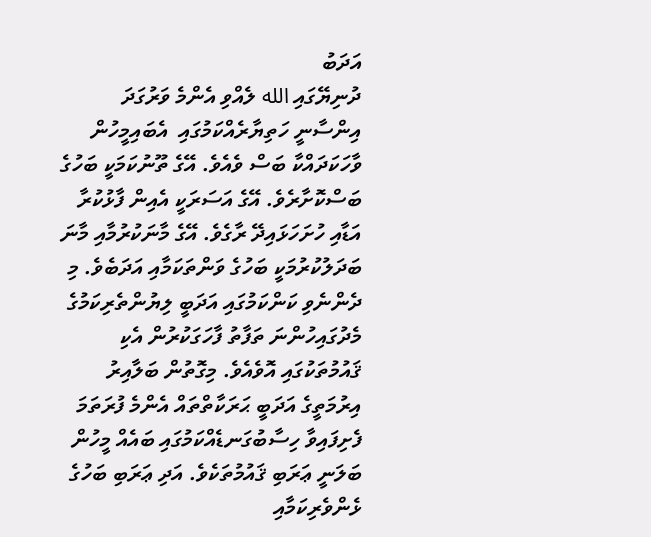އަދަބު
ދުނިޔޭގައި الله ލެއްވި އެންމެ ވަރުގަދަ އިންސާނީ ހަތިޔާރެއްކަމުގައި  އެބައިމީހުން ވާހަކަދައްކާ ބަސް ވެއެވެ. އޭގެ ތޫނުކަމަކީ ބަހުގެ ބަސްކޮށާރެވެ. އޭގެ އަސަރަކީ އެއިން ފާޅުކުރާ އަޑާއި ހުށަހަޅައިދޭ ރާގެވެ. އޭގެ މާނަކުރުމާއި މާނަ ބަދަލުކުރުމަކީ ބަހުގެ ވަންތަކަމާއި އަދަބެވެ. މި ދެންނެވި ކަންކަމުގައި އަދަބީ ލިޔުންތެރިކަމުގެ މެދުގައިހުންނަ ތަފާތު ފާހަގަކުރުން އެކި ޤައުމުތަކުގައި އޮވެއެވެ. މިގޮތުން ބަލާއިރު އިރުމަތީގެ އަދަބީ ޙަރަކާތްތައް އެންމެ ފުރަތަމަ ފެށިފައިވާ ހިސާބުގަނޑެއްކަމުގައި ބައެއް މީހުން ބަލަނީ ޢަރަބި ޤައުމުތަކެވެ. އަދި ޢަރަބި ބަހުގެ ޅެންވެރިކަމާއި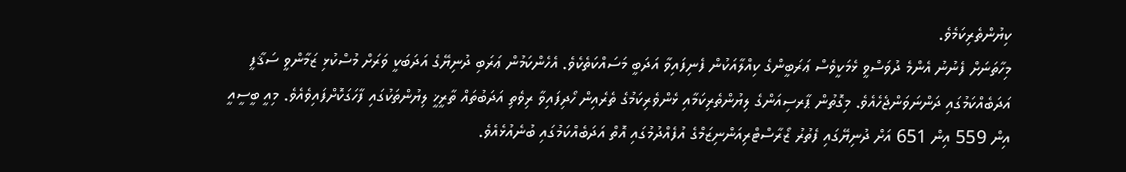ކިޔުންތެރިކަމެވެ.
މިހާތަނަށް ފެނުނު އެންމެ ދުވަސްވީ ޅެމަކީވެސް ޢަރަބީންގެ ކިއްލާއަކުން ފެނިފައިވާ އަދަބީ މަސައްކަތެކެވެ. އެހެންކަމުން ޢަރަބި ދުނިޔޭގެ އަދަބަކީ ވަރަށް މުސްކުޅި ޒަމާންވީ ސަޤާފީ އަދަބެއްކަމުގައި ދަންނަވަންޖެހެއެވެ. މިގޮތުން ޕާރސިއަންގެ ލިޔުންތެރިކަމާއި ޅެންވެރިކަމުގެ ތެރެއިން ހޯދިފައިވާ ރިވެތި އަދަބުތައް ތާރީޚީ ލިޔުންތަކުގައި ފާހަގަކޮށްފައިވެއެވެ. މިއީ ބީސީއީ އިން 559 އިން 651 އަށް ދުނިޔޭގައި ފެތުރު ޒޯރާސްޓްރިއަންނިޒަމްގެ އުފެއްދުމުގައި އޮތް އަދަބެއްކަމުގައި ބުނެއުޅެއެވެ.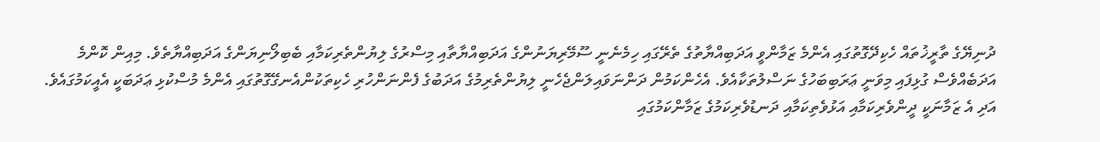ދުނިޔޭގެ ތާރީޚުތައް ހެކިދޭގޮތުގައި އެންމެ ޒަމާންވީ އަދަބިއްޔާތުގެ ތެރޭގައި ހިމެނެނީ ސޫމޭރިޔަނުންގެ އަދަބިއްޔާތާއި މިސްރުގެ ލިޔުންތެރިކަމާއި ބެބިލޯނިޔަންގެ އަދަބިއްޔާތެވެ. މިއިން ކޮންމެ އަދަބެއްވެސް ގުޅިފައި މިވަނީ ޢަރަބިބަހުގެ ނަސްލުތަކާއެވެ. އެހެންކަމުން ދަންނަވައިލަންޖެހެނީ ލިޔުންތެރިމުގެ އަދަބުގެ ފެންނަންހުރި ހެކިތަކުންއެނގޭގޮތުގައި އެންމެ މުސްކުޅި ޢަދަބަކީ އެއީކަމުގައެވެ. އަދި އެ ޒަމާނަކީ ދީންވެރިކަމާއި އަޅުވެތިކަމާއި ދަނޑުވެރިކަމުގެ ޒަމާންކަމުގައި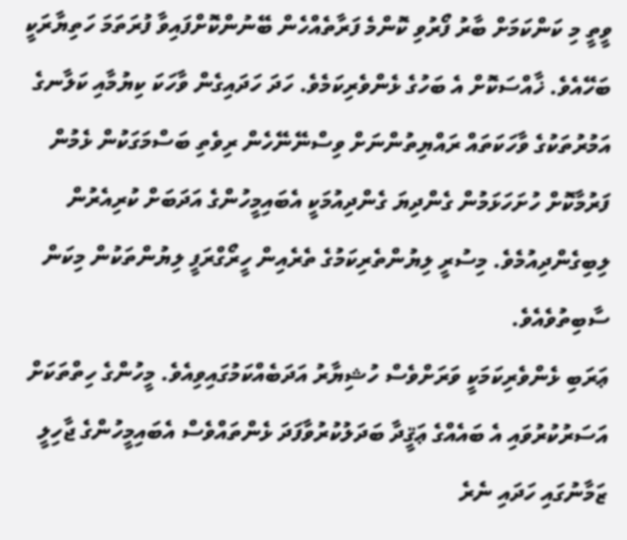ވީތީ މި ކަންކަމަށް ބާރު ފޯރުވި ކޮންމެ ފަރާތެއްހެން ބޭނުންކޮށްފައިވާ ފުރަތަމަ ހަތިޔާރަކީ ބަހޭއެވެ. ޚާއްސަކޮށް އެ ބަހުގެ ޅެންވެރިކަމެވެ. ހަދަ ހަދައިގެން ވާހަކަ ކިޔުމާއި ކަލާނގެ އަމުރުތަކުގެ ވާހަކަތައް ރައްޔިތުންނަށް ވިސްނޭނޭހެން ރިވެތި ބަސްމަގަކުން ޅެމުން ފަރުމާކޮށް ހުށަހަޅަމުން ގެންދިޔަ ގެންދިއުމަކީ އެބައިމީހުންގެ އަދަބަށް ކުރިއެރުން ލިބިގެންދިއުމެވެ. މިސުރީ ލިޔުންތެރިކަމުގެ ތެރެއިން ހީރޯގްރަފީ ލިޔުންތަކުން މިކަން ސާބިތުވެއެވެ.
ޢަރަބި ޅެންވެރިކަމަކީ ވަރަށްވެސް ހުޝިޔާރު އަދަބެއްކަމުގައިވިއެވެ. މީހުންގެ ހިތްތަކަށް އަސަރުކުރުވައި އެ ބައެއްގެ ޢަޤީދާ ބަދަލުކުރުވާފަދަ ޅެންތައްވެސް އެބައިމީހުންގެ ޖާހިލީ ޒަމާނުގައި ހަދައި ނެރެ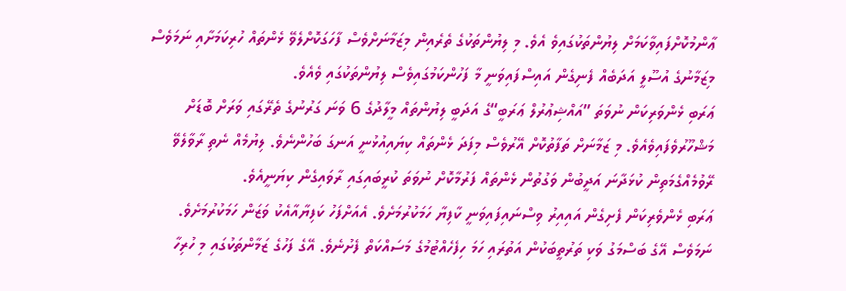ޢާންމުކޮށްފައިވާކަމަށް ލިޔުންތަކުގައިވެ އެވެ. މި ލިޔުންތަކުގެ ތެރެއިން މިޒަމާނަށްވެސް ފާހަގަކޮށްލެވޭ ޅެންތައް ހުރިކަމަށާއި ނަމަވެސް މިޒަމާނުގެ އުސޫލީ އަދަބެއް ފެނިގެން އައިސްފައިވަނީ މާ ފަހުންކަމުގައިވެސް ލިޔުންތަކުގައި ވެއެވެ.
ޢަރަބި ޅެންވަރިކަން ނުވަތަ ”އައްޝިޢުރުލް ޢަރަބީ“ގެ އަދަބީ ލިޔުންތައް މީލާދުގެ 6 ވަނަ ގަރުނުގެ ތެރޭގައި ވަރަށް ބޮޑަށް މަޝްހޫރުވެފައިވެއެވެ. މި ޒަމާނަށް ތަފާތުކޮށް އޭރުވެސް މިފަދަ ޅެންތައް ކިޔައިއުޅުނީ އަނގަ ބަހުންނެވެ. ލިޔުމެއް ނެތި ރާވާލެވޭ ރޭވުމެއްގެމަތިން ކުޅަދާނަ އަދީބުން ވަގުތުން ޅެންތައް ފަރުމާކޮށް ނުވަތަ ކުރީބައިގައި ރާވައިގެން ކިޔަނީއެވެ.
ޢަރަބި ޅެންވެރިކަން ފެށިގެން އައިއިރު ވިސްނައިފައިވަނީ ކާފިޔާ ހަމަކުރުމަށެވެ. އެއަށްފަހު ކަފިޔާއާއެކު ވަޒަން ހަމަކުރުމަށެވެ. ނަމަވެސް އޭގެ ބަސްމަގު ވަކި ތަރުތީބަކުން އަތުރައި ހަމަ ހިފެހެއްޓުމުގެ މަސައްކަތް ފެށުނެވެ. އޭގެ ފަހުގެ ޒަމާންތަކުގައި މި ހުރިހާ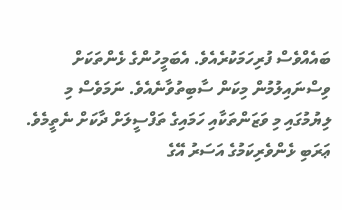ބައެއްވެސް ފުރިހަމަކުރެއެވެ. އެބަމީހުންގެ ޅެންތަކަށް ވިސްނައިލުމުން މިކަން ސާބިތުވާނެއެވެ. ނަމަވެސް މި ލިޔުމުގައި މި ވަޒަންތަކާއި ހަމައިގެ ތަފްސީލަށް ދާކަށް ނެތީމެވެ.
ޢަރަބި ޅެންވެރިކަމުގެ އަސަރު އޭގެ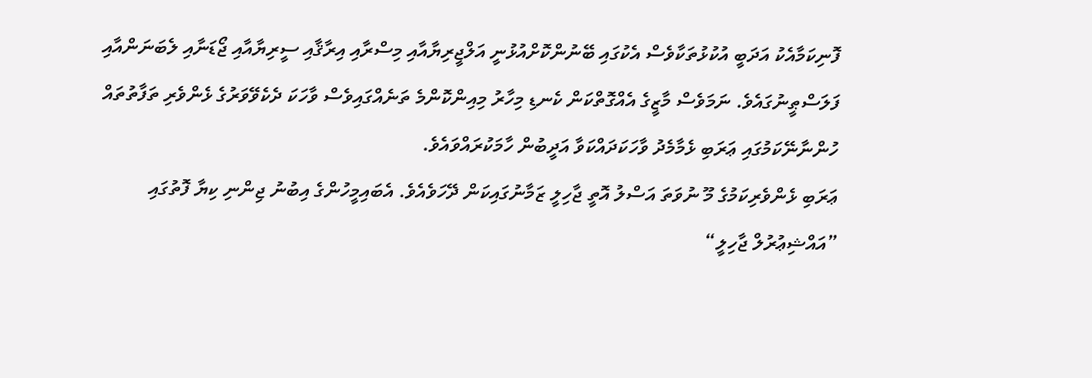ފޮނިކަމާއެކު އަދަބީ އުކުޅުތަކާވެސް އެކުގައި ބޭނުންކޮށްއުޅުނީ އަލްޖީރިޔާއާއި މިސްރާއި އިރާޤާއި ސީރިޔާއާއި ޖޯޑަނާއި ލެބަނަންއާއި ފަލަސްޠީނުގައެވެ. ނަމަވެސް މާޒީގެ އެއްގޮތްކަން ކެނޑި މިހާރު މިއިންކޮންމެ ތަނެއްގައިވެސް ވާހަކަ ދެކެވޭވަރުގެ ޅެންވެރި ތަފާތުތައް ހުންނާނޭކަމުގައި ޢަރަބި ޅެމާމެދު ވާހަކަދައްކަވާ އަދީބުން ހާމަކުރައްވައެވެ.
ޢަރަބި ޅެންވެރިކަމުގެ މޫ ނުވަތަ އަސްލު އޮތީ ޖާހިލީ ޒަމާނުގައިކަން ދޭހަވެއެވެ. އެބައިމީހުންގެ އިބުނު ޖިންނި ކިޔާ ފޮތުގައި ”އައްޝިޢުރުލް ޖާހިލީ“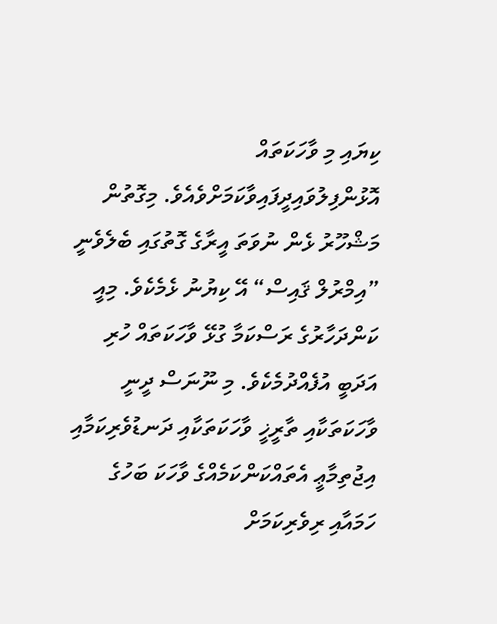ކިޔައި މި ވާހަކަތައް އޮޅުންފިލުވައިދީފައިވާކަމަށްވެއެވެ. މިގޮތުން މަޝްހޫރު ޅެން ނުވަތަ އީރާގެ ގޮތުގައި ބެލެވެނީ ”އިމްރުލް ޤައިސް“ އޭ ކިޔުނު ޅެމެކެވެ. މިއީ ކަންދަހާރުގެ ރަސްކަމާ ގުޅޭ ވާހަކަތައް ހުރި އަދަބީ އުފެއްދުމެކެވެ. މި ނޫނަސް ދީނީ ވާހަކަތަކާއި ތާރީޚީ ވާހަކަތަކާއި ދަނޑުވެރިކަމާއި އިޖުތިމާޢީ އެތައްކަންކަމެއްގެ ވާހަކަ ބަހުގެ ހަމައާއި ރިވެރިކަމަށް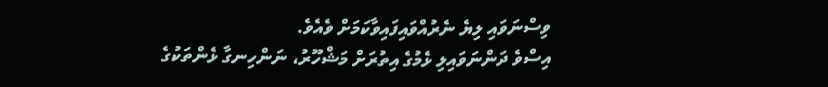ވިސްނަވައި ލިޔެ ނެރުއްވައިފައިވާކަމަށް ވެއެވެ.
އިސްވެ ދަންނަވައިލި ޅެމުގެ އިތުރަށް މަޝްހޫރު، ނަންހިނގާ ޅެންތަކުގެ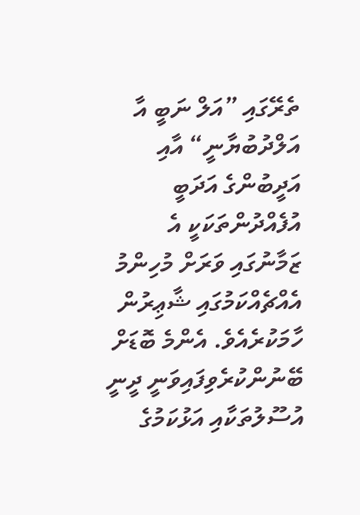ތެރޭގައި ”އަލް ނަބީ އާ އަލްދުބުޔާނީ“ އާއި އަދީބުންގެ އަދަބީ އުފެއްދުންތަކަކީ އެ ޒަމާނުގައި ވަރަށް މުހިންމު އެއްޗެއްކަމުގައި ޝާޢިރުން ހާމަކުރެއެވެ. އެންމެ ބޮޑަށް ބޭނުންކުރެވިފައިވަނީ ދީނީ އުސޫލުތަކާއި އަޅުކަމުގެ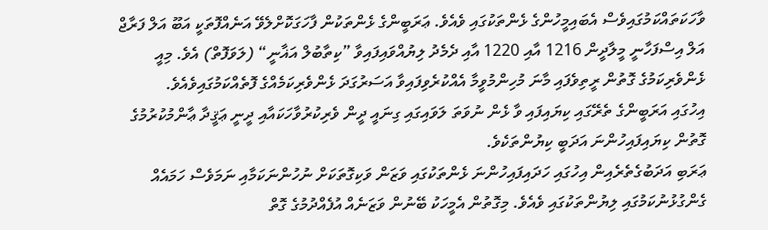ވާހަކަތައްކަމުގައިވެސް އެބައިމީހުންގެ ޅެންތަކުގައި ވެއެވެ. ޢަރަބީންގެ ޅެންތަކުން ފާހަގަކޮށްލެވޭ އަނެއްފޮތަކީ އަބޫ އަލް ފަރާޖް އަލް އިސްފަހާނީ މީލާދީން 1216 އާއި 1220 އާއި ދެމެދު ލިޔުއްވައިފައިވާ ”ކިތާބުލް އަޣާނީ“ (ލަވަފޮތް) އެވެ. މިއީ ޅެންވެރިކަމުގެ ގޮތުން ރީތިވެފައި މާނަ މުހިންމުވީމާ އެއްކުރެވިފައިވާ އަސަރުގަދަ ޅެންވެރިކަމެއްގެ ފޮތެއްކަމުގައިވެއެވެ.
އިހުގައި އަރަބީންގެ ތެރޭގައި ކިޔައިފައި ވާ ޅެން ނުވަތަ ލަވައިގައި ގިނައީ ދީން ވެރިކުރުވާހަކައާއި ދީނީ ޢަޤީދާ ޢާންމުކުރުމުގެ ގޮތުން ކިޔައިފައިހުންނަ އަދަބީ ކިޔުންތަކެވެ.
ޢަރަބި އަދަބުގެތެރެއިން އިހުގައި ހަދައިފައިހުންނަ ޅެންތަކުގައި ވަޒަން ވަކިގޮތަކަށް ނުހުންނަކަމާއި ނަމަވެސް ހަމައެއް ގެންގުޅުނުކަމުގައި ލިޔުންތަކުގައި ވެއެވެ. މިގޮތުން އެމީހަކު ބޭނުން ވަޒަނެއް އުފެއްދުމުގެ ގޮތް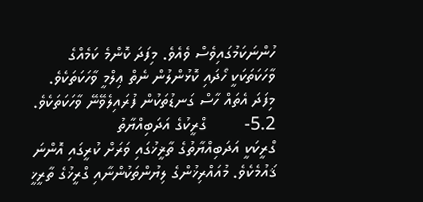ހުންނަކަމުގައިވެސް ވެއެވެ. މިފަދަ ކޮންމެ ކަމެއްގެ ވާހަކަތަކަކީ ހޯދައި ކޮޅުންލުން ނެތް ޢިލްމީ ވާހަކަތަކެވެ. މިފަދަ އެތައް ހާސް ގަނޑުތަކުން ފުރައިލެވޭނޭ ވާހަކަތަކެވެ.
5.2-        ގްރީކުގެ އަދަބިއްޔާތު
ގްރީކަކީ އަދަބިއްޔާތުގެ ތާޜީޚުގައި ވަރަށް ކުރީގައި އޮންނަ ޤައުމެކެވެ. މުއައްރިޚުންގެ ލިޔުންތަކުންނާއި ގްރީޚުގެ ތާރީޚީ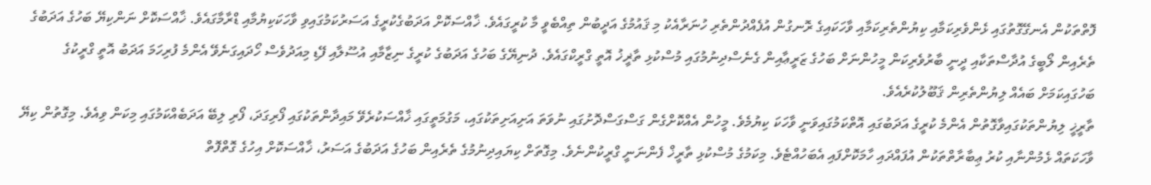ފޮތްތަކުން އެނގޭގޮތުގައި ޅެންވެރިކަމާއި ކިޔުންތެރިކަމާއި ވާހަކައިގެ ރޮނގުން އުފެއްދުންތެރި ހުނަރާއެކު މި ޤައުމުގެ އަދީބުން ތިއްބެވީ މާ ކުރީގައެވެ. ޚާއްސަކޮށް އަދަބުގެކުރީގެ އަސަރުކަމުގައިވި ވާހަކަކިޔުމާއި ޑްރާމާގައެވެ. ޚާއްސަކޮށް ނަންކިޔޭ ބަހުގެ އަދަބުގެ ތެރެއިން ލޯބީގެ އުދާސްތަކާއި ދީނީ ބާރުވެރިކަން މީހުންނަށް ބަހުގެ ޒަރީޢާއިން ގެނެސްދިނުމުގައި މުސްކުޅި ތާޜީޚު އޮތީ ގްރީކްގައެވެ. ދުނިޔޭގެ ބަހުގެ އަދަބުގެ ކުރީގެ ނިޒާމާއި އުސޫލާއި ފޭޑި މިއަދުވެސް ހޯދައިގަނެވޭ އެންމެ ފުރިހަމަ އަދަބު އޮތީ ގްރީކުގެ ބަހުގައިކަމަށް ބައެއް ލިޔުންތެރިން ޤަބޫލުކުރެއެވެ.
ތާރީޚީ ލިޔުންތަކުގައިވާގޮތުން އެންމެ ކުރީގެ އަދަބުގައި އޮތްކަމުގައިވަނީ ވާހަކަ ކިޔުމެވެ. މީހުން އެއްކޮށްގެން ގަސްގަސްދޮށުގައި ނުވަތަ އަށިއަށިތަކުގައި، މަގުމަތީގައި ޚާއްސަކުރެވޭ މައިދާންތަކުގައި ފޯރިގަދަ، ފޯރި ލިބޭ އަދަބެއްކަމުގައި މިކަން ވިއެވެ. މިގޮތުން ކިޔޭ ވާހަކަތައް ޅެމުންނާއި ކުރު ޢިބާރާތްތަކުން އުފައްދައި ހާމަކޮށްފައި އެބަހުއްޓެވެ. މިކަމުގެ މުސްކުޅި ތާރީޚް ފެންނަނީ ގްރީކުންނެވެ. މިގޮތަށް ކިޔައިދިނުމުގެ ތެރެއިން ބަހުގެ އަދަބުގެ އަސަރު، ޚާއްސަކޮށް އިހުގެ ގޮތްފޮތް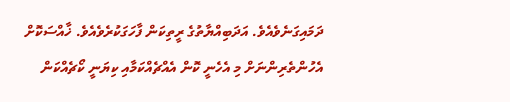ދަމައިގަނެވެއެވެ. އަދަބިއްޔާތުގެ ރީތިކަން ފާހަގަކުރެވެއެވެ. ޚާއްސަކޮށް އެހުންތެރިންނަށް މި އެހެނީ ކޮން އެއްޗެއްކަމާއި ކިޔަނީ ކޯޗެއްކަން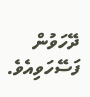ދޭހަވުން ފަސޭހަވިއެވެ.